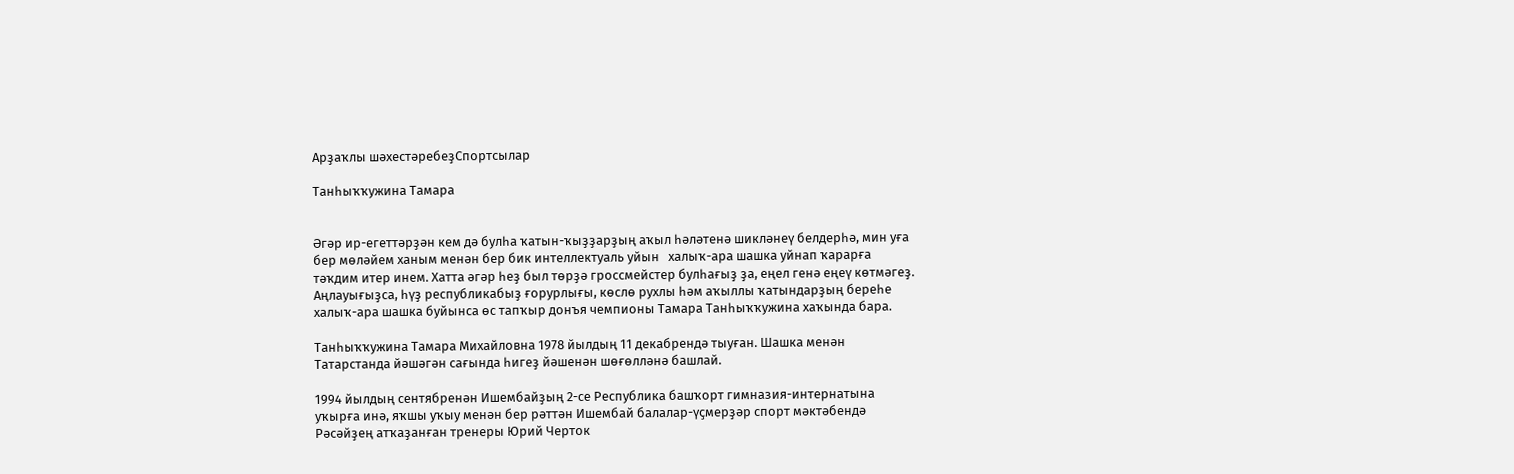Арҙаҡлы шәхестәребеҙСпортсылар

Танһыҡҡужина Тамара


Әгәр ир-егеттәрҙән кем дә булһа ҡатын-ҡыҙҙарҙың аҡыл һәләтенә шикләнеү белдерһә, мин уға бер мөләйем ханым менән бер бик интеллектуаль уйын   халыҡ-ара шашка уйнап ҡарарға тәҡдим итер инем. Хатта әгәр һеҙ был төрҙә гроссмейстер булһағыҙ ҙа, еңел генә еңеү көтмәгеҙ. Аңлауығыҙса, һүҙ республикабыҙ ғорурлығы, көслө рухлы һәм аҡыллы ҡатындарҙың береһе  халыҡ-ара шашка буйынса өс тапҡыр донъя чемпионы Тамара Танһыҡҡужина хаҡында бара.

Танһыҡҡужина Тамара Михайловна 1978 йылдың 11 декабрендә тыуған. Шашка менән Татарстанда йәшәгән сағында һигеҙ йәшенән шөғөлләнә башлай.

1994 йылдың сентябренән Ишембайҙың 2-се Республика башҡорт гимназия-интернатына уҡырға инә, яҡшы уҡыу менән бер рәттән Ишембай балалар-үҫмерҙәр спорт мәктәбендә Рәсәйҙең атҡаҙанған тренеры Юрий Черток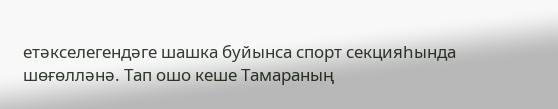етәкселегендәге шашка буйынса спорт секцияһында шөғөлләнә. Тап ошо кеше Тамараның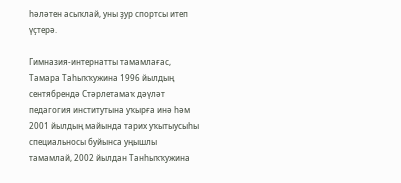һәләтен асыҡлай, уны ҙур спортсы итеп үҫтерә.

Гимназия-интернатты тамамлағас, Тамара Таһыҡҡужина 1996 йылдың сентябрендә Стәрлетамаҡ дәүләт педагогия институтына уҡырға инә һәм 2001 йылдың майында тарих уҡытыусыһы специальносы буйынса уңышлы тамамлай, 2002 йылдан Танһыҡҡужина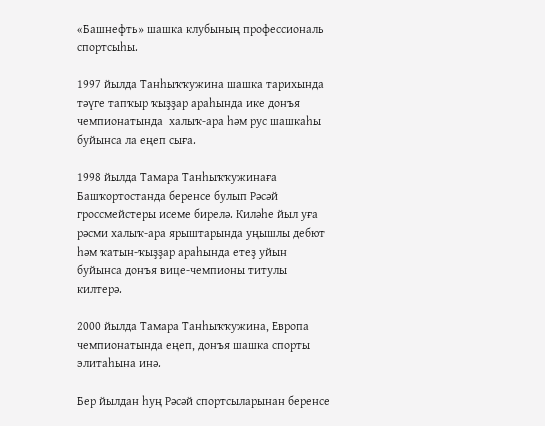«Башнефть» шашка клубының профессиональ спортсыһы.

1997 йылда Танһыҡҡужина шашка тарихында тәүге тапҡыр ҡыҙҙар араһында ике донъя чемпионатында  халыҡ-ара һәм рус шашкаһы буйынса ла еңеп сыға.

1998 йылда Тамара Танһыҡҡужинаға Башҡортостанда беренсе булып Рәсәй гроссмейстеры исеме бирелә. Киләһе йыл уға рәсми халыҡ-ара ярыштарында уңышлы дебют һәм ҡатын-ҡыҙҙар араһында етеҙ уйын буйынса донъя вице-чемпионы титулы килтерә.

2000 йылда Тамара Танһыҡҡужина, Европа чемпионатында еңеп, донъя шашка спорты элитаһына инә.

Бер йылдан һуң Рәсәй спортсыларынан беренсе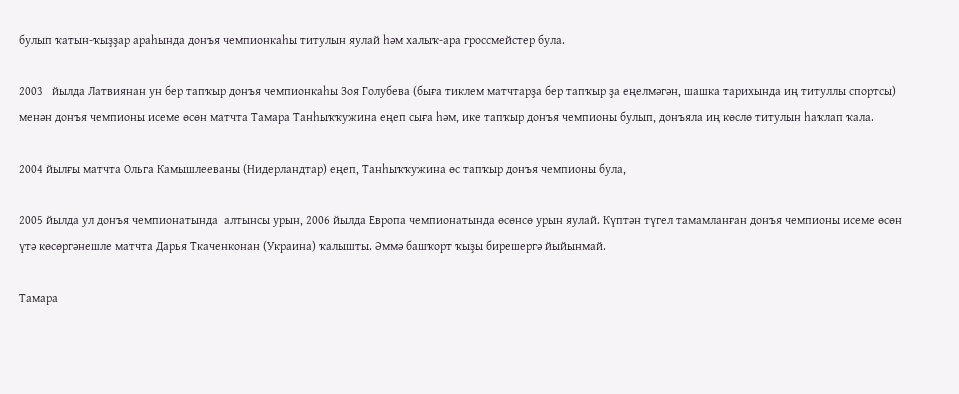булып ҡатын-ҡыҙҙар араһында донъя чемпионкаһы титулын яулай һәм халыҡ-ара гроссмейстер була.

2003   йылда Латвиянан ун бер тапҡыр донъя чемпионкаһы Зоя Голубева (быға тиклем матчтарҙа бер тапҡыр ҙа еңелмәгән, шашка тарихында иң титуллы спортсы) менән донъя чемпионы исеме өсөн матчта Тамара Танһыҡҡужина еңеп сыға һәм, ике тапҡыр донъя чемпионы булып, донъяла иң көслө титулын һаҡлап ҡала.

2004 йылғы матчта Ольга Камышлееваны (Нидерландтар) еңеп, Танһыҡҡужина өс тапҡыр донъя чемпионы була,

2005 йылда ул донъя чемпионатында  алтынсы урын, 2006 йылда Европа чемпионатында өсөнсө урын яулай. Күптән түгел тамамланған донъя чемпионы исеме өсөн үтә көсөргәнешле матчта Дарья Ткаченконан (Украина) ҡалышты. Әммә башҡорт ҡыҙы бирешергә йыйынмай.

Тамара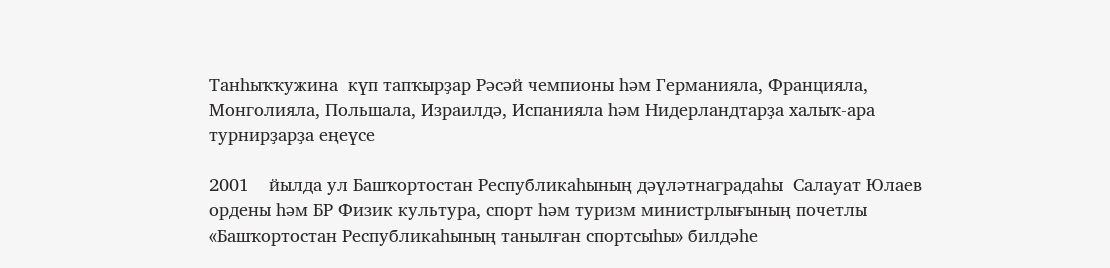Танһыҡҡужина  күп тапҡырҙар Рәсәй чемпионы һәм Германияла, Францияла, Монголияла, Польшала, Израилдә, Испанияла һәм Нидерландтарҙа халыҡ-ара турнирҙарҙа еңеүсе

2001    йылда ул Башҡортостан Республикаһының дәүләтнаградаһы  Салауат Юлаев ордены һәм БР Физик культура, спорт һәм туризм министрлығының почетлы «Башҡортостан Республикаһының танылған спортсыһы» билдәһе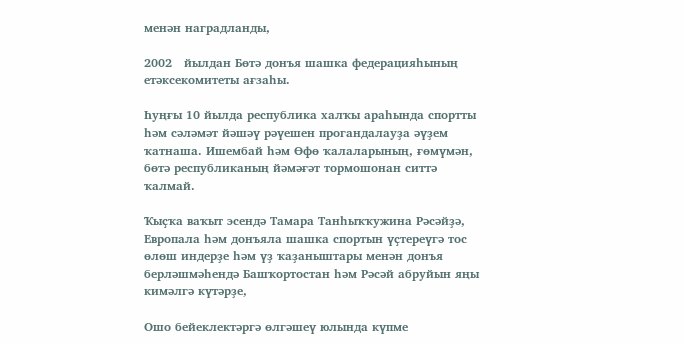менән наградланды,

2002   йылдан Бөтә донъя шашка федерацияһының етәксекомитеты ағзаһы.

Һуңғы 10 йылда республика халҡы араһында спортты һәм сәләмәт йәшәү рәүешен прогандалауҙа әүҙем ҡатнаша. Ишембай һәм Өфө ҡалаларының, ғөмүмән, бөтә республиканың йәмәғәт тормошонан ситтә ҡалмай.

Ҡыҫҡа ваҡыт эсендә Тамара Танһыҡҡужина Рәсәйҙә, Европала һәм донъяла шашка спортын үҫтереүгә тос өлөш индерҙе һәм үҙ ҡаҙаныштары менән донъя берләшмәһендә Башҡортостан һәм Рәсәй абруйын яңы кимәлгә күтәрҙе,

Ошо бейеклектәргә өлгәшеү юлында күпме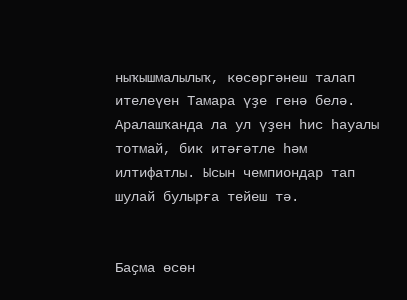ныҡышмалылыҡ, көсөргәнеш талап ителеүен Тамара үҙе генә белә. Аралашҡанда ла ул үҙен һис һауалы тотмай, бик итәғәтле һәм илтифатлы. Ысын чемпиондар тап шулай булырға тейеш тә.


Баҫма өсөн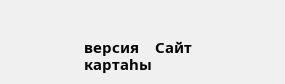версия    Сайт картаһы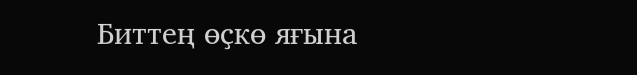Биттең өҫкө яғына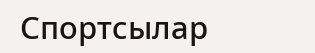Спортсылар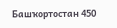Башҡортостан 450